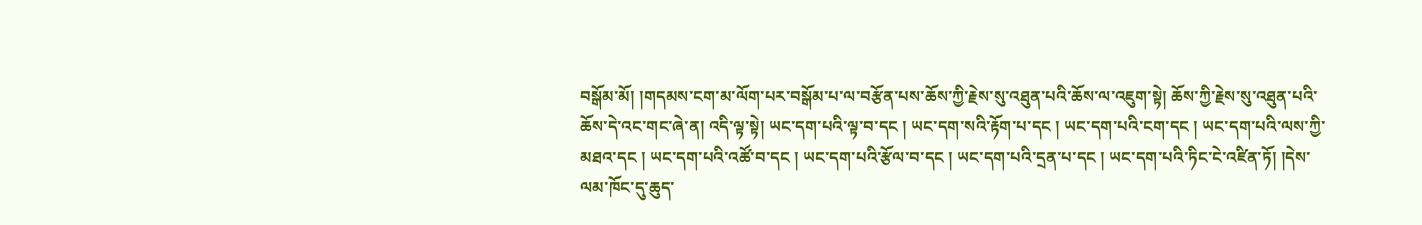བསྒོམ་མོ། །གདམས་ངག་མ་ལོག་པར་བསྒོམ་པ་ལ་བརྩོན་པས་ཆོས་ཀྱི་རྗེས་སུ་འཐུན་པའི་ཆོས་ལ་འཇུག་སྟེ། ཆོས་ཀྱི་རྗེས་སུ་འཐུན་པའི་ཆོས་དེ་འང་གང་ཞེ་ན། འདི་ལྟ་སྟེ། ཡང་དག་པའི་ལྟ་བ་དང ། ཡང་དག་སའི་རྟོག་པ་དང ། ཡང་དག་པའི་ངག་དང ། ཡང་དག་པའི་ལས་ཀྱི་མཐའ་དང ། ཡང་དག་པའི་འཚོ་བ་དང ། ཡང་དག་པའི་རྩོལ་བ་དང ། ཡང་དག་པའི་དྲན་པ་དང ། ཡང་དག་པའི་ཏིང་ངེ་འཛིན་ཏོ། །དེས་ལམ་ཁོང་དུ་ཆུད་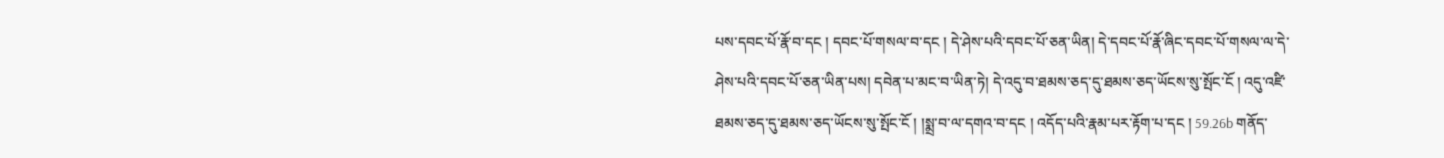པས་དབང་པོ་རྣོ་བ་དང ། དབང་པོ་གསལ་བ་དང ། དེ་ཤེས་པའི་དབང་པོ་ཅན་ཡིན། དེ་དབང་པོ་རྣོ་ཞིང་དབང་པོ་གསལ་ལ་དེ་ཤེས་པའི་དབང་པོ་ཅན་ཡིན་པས། དབེན་པ་མང་བ་ཡིན་ཏེ། དེ་འདུ་བ་ཐམས་ཅད་དུ་ཐམས་ཅད་ཡོངས་སུ་སྤོང་ངོ ། འདུ་འཛི་ཐམས་ཅད་དུ་ཐམས་ཅད་ཡོངས་སུ་སྤོང་ངོ ། །སྨྲ་བ་ལ་དགའ་བ་དང ། འདོད་པའི་རྣམ་པར་རྟོག་པ་དང ། 59.26b གནོད་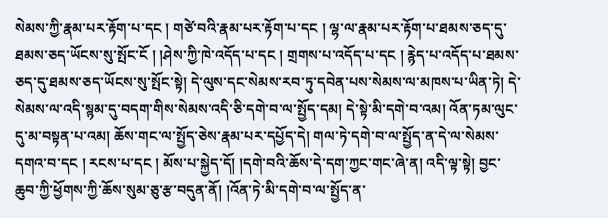སེམས་ཀྱི་རྣམ་པར་རྟོག་པ་དང ། གཙེ་བའི་རྣམ་པར་རྟོག་པ་དང ། ལྷ་ལ་རྣམ་པར་རྟོག་པ་ཐམས་ཅད་དུ་ཐམས་ཅད་ཡོངས་སུ་སྤོང་ངོ ། །ཤེས་ཀྱི་ཁེ་འདོད་པ་དང ། གྲགས་པ་འདོད་པ་དང ། རྙེད་པ་འདོད་པ་ཐམས་ཅད་དུ་ཐམས་ཅད་ཡོངས་སུ་སྤོང་སྟེ། དེ་ལུས་དང་སེམས་རབ་ཏུ་དབེན་པས་སེམས་ལ་མཁས་པ་ཡིན་ཏེ། དེ་སེམས་ལ་འདི་སྙམ་དུ་བདག་གིས་སེམས་འདི་ཅི་དགེ་བ་ལ་སྤྱོད་དམ། དེ་སྟེ་མི་དགེ་བ་འམ། འོན་ཏམ་ལུང་དུ་མ་བསྟན་པ་འམ། ཆོས་གང་ལ་སྤྱོད་ཅེས་རྣམ་པར་དཔྱོད་དེ། གལ་ཏེ་དགེ་བ་ལ་སྤྱོད་ན་དེ་ལ་སེམས་དགའ་བ་དང ། རངས་པ་དང ། མོས་པ་སྐྱེད་དོ། །དགེ་བའི་ཆོས་དེ་དག་ཀྱང་གང་ཞེ་ན། འདི་ལྟ་སྟེ། བྱང་ཆུབ་ཀྱི་ཕྱོགས་ཀྱི་ཆོས་སུམ་ཅུ་རྩ་བདུན་ནོ། །འོན་ཏེ་མི་དགེ་བ་ལ་སྤྱོད་ན་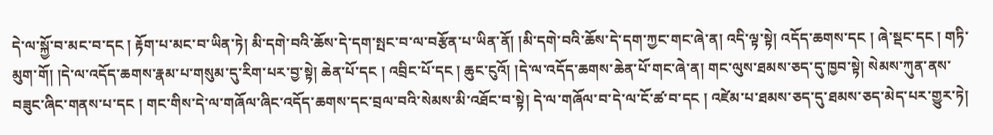དེ་ལ་སྐྱོ་བ་མང་བ་དང ། རྟོག་པ་མང་བ་ཡིན་ཏེ། མི་དགེ་བའི་ཆོས་དེ་དག་སྤང་བ་ལ་བརྩོན་པ་ཡིན་ནོ། །མི་དགེ་བའི་ཆོས་དེ་དག་ཀྱང་གང་ཞེ་ན། འདི་ལྟ་སྟེ། འདོད་ཆགས་དང ། ཞེ་སྡང་དང ། གཏི་མུག་གོ། །དེ་ལ་འདོད་ཆགས་རྣམ་པ་གསུམ་དུ་རིག་པར་བྱ་སྟེ། ཆེན་པོ་དང ། འབྲིང་པོ་དང ། ཆུང་ངུའོ། །དེ་ལ་འདོད་ཆགས་ཆེན་པོ་གང་ཞེ་ན། གང་ལུས་ཐམས་ཅད་དུ་ཁྱབ་སྟེ། སེམས་ཀུན་ནས་བཟུང་ཞིང་གནས་པ་དང ། གང་གིས་དེ་ལ་གཞོལ་ཞིང་འདོད་ཆགས་དང་བྲལ་བའི་སེམས་མི་འཐོང་བ་སྟེ། དེ་ལ་གཞོལ་བ་དེ་ལ་ངོ་ཚ་བ་དང ། འཛེམ་པ་ཐམས་ཅད་དུ་ཐམས་ཅད་མེད་པར་གྱུར་ཏེ།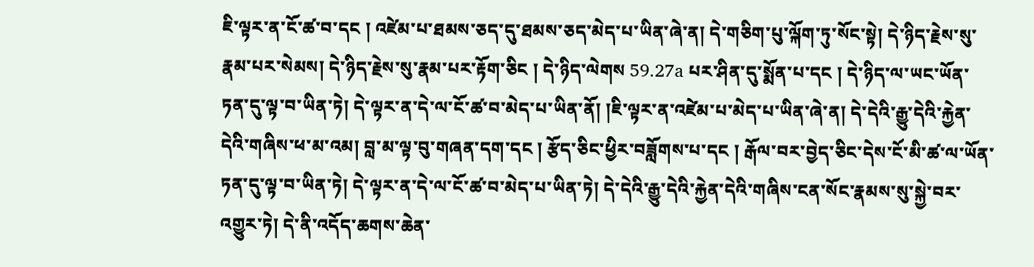ཇི་ལྟར་ན་ངོ་ཚ་བ་དང ། འཛེམ་པ་ཐམས་ཅད་དུ་ཐམས་ཅད་མེད་པ་ཡིན་ཞེ་ན། དེ་གཅིག་པུ་ལྐོག་ཏུ་སོང་སྟེ། དེ་ཉིད་རྗེས་སུ་རྣམ་པར་སེམས། དེ་ཉིད་རྗེས་སུ་རྣམ་པར་རྟོག་ཅིང ། དེ་ཉིད་ལེགས 59.27a པར་ཤིན་དུ་སྨོན་པ་དང ། དེ་ཉིད་ལ་ཡང་ཡོན་ཏན་དུ་ལྟ་བ་ཡིན་ཏེ། དེ་ལྟར་ན་དེ་ལ་ངོ་ཚ་བ་མེད་པ་ཡིན་ནོ། །ཇི་ལྟར་ན་འཛེམ་པ་མེད་པ་ཡིན་ཞེ་ན། དེ་དེའི་རྒྱུ་དེའི་རྐྱེན་དེའི་གཞིས་ཕ་མ་འམ། བླ་མ་ལྟ་བུ་གཞན་དག་དང ། རྩོད་ཅིང་ཕྱིར་བཟློགས་པ་དང ། རྒོལ་བར་བྱེད་ཅིང་དེས་ངོ་མི་ཚ་ལ་ཡོན་ཏན་དུ་ལྟ་བ་ཡིན་ཏེ། དེ་ལྟར་ན་དེ་ལ་ངོ་ཚ་བ་མེད་པ་ཡིན་ཏེ། དེ་དེའི་རྒྱུ་དེའི་རྐྱེན་དེའི་གཞིས་ངན་སོང་རྣམས་སུ་སྐྱེ་བར་འགྱུར་ཏེ། དེ་ནི་འདོད་ཆགས་ཆེན་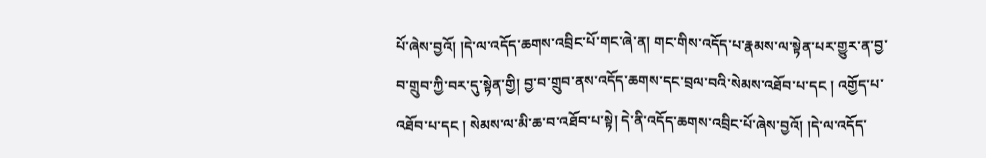པོ་ཞེས་བྱའོ། །དེ་ལ་འདོད་ཆགས་འབྲིང་པོ་གང་ཞེ་ན། གང་གིས་འདོད་པ་རྣམས་ལ་སྟེན་པར་གྱུར་ན་བྱ་བ་གྲུབ་ཀྱི་བར་དུ་སྟེན་གྱི། བྱ་བ་གྲུབ་ནས་འདོད་ཆགས་དང་བྲལ་བའི་སེམས་འཐོབ་པ་དང ། འགྱོད་པ་འཐོབ་པ་དང ། སེམས་ལ་མི་ཆ་བ་འཐོབ་པ་སྟེ། དེ་ནི་འདོད་ཆགས་འབྲིང་པོ་ཞེས་བྱའོ། །དེ་ལ་འདོད་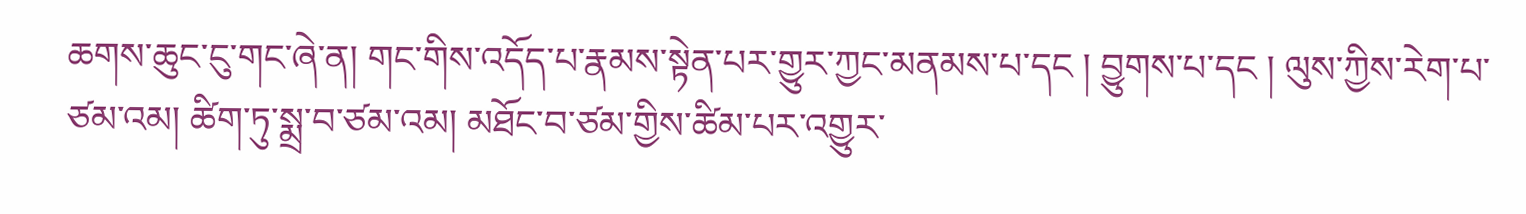ཆགས་ཆུང་ངུ་གང་ཞེ་ན། གང་གིས་འདོད་པ་རྣམས་སྟེན་པར་གྱུར་ཀྱང་མནམས་པ་དང ། བྱུགས་པ་དང ། ལུས་ཀྱིས་རེག་པ་ཙམ་འམ། ཚིག་ཏུ་སྨྲ་བ་ཙམ་འམ། མཐོང་བ་ཙམ་གྱིས་ཚིམ་པར་འགྱུར་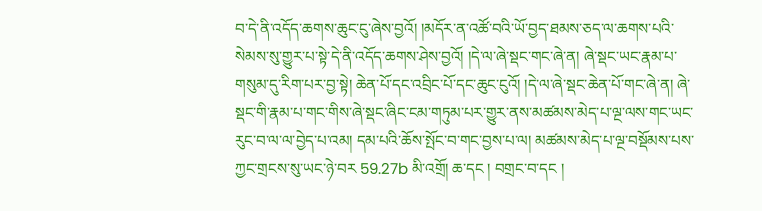བ་དེ་ནི་འདོད་ཆགས་ཆུང་ངུ་ཞེས་བྱའོ། །མདོར་ན་འཚོ་བའི་ཡོ་བྱད་ཐམས་ཅད་ལ་ཆགས་པའི་སེམས་སུ་གྱུར་པ་སྟེ་དེ་ནི་འདོད་ཆགས་ཤེས་བྱའོ། །དེ་ལ་ཞེ་སྡང་གང་ཞེ་ན། ཞེ་སྡང་ཡང་རྣམ་པ་གསུམ་དུ་རིག་པར་བྱ་སྟེ། ཆེན་པོ་དང་འབྲིང་པོ་དང་ཆུང་ངུའོ། །དེ་ལ་ཞེ་སྡང་ཆེན་པོ་གང་ཞེ་ན། ཞེ་སྡང་གི་རྣམ་པ་གང་གིས་ཞེ་སྡང་ཞིང་ངམ་གཏུམ་པར་གྱུར་ནས་མཚམས་མེད་པ་ལྔ་ལས་གང་ཡང་རུང་བ་ལ་ལ་བྱེད་པ་འམ། དམ་པའི་ཆོས་སྤོང་བ་གང་བྱས་པ་ལ། མཚམས་མེད་པ་ལྔ་བསྡོམས་པས་ཀྱང་གྲངས་སུ་ཡང་ཉེ་བར 59.27b མི་འགྲོ། ཆ་དང ། བགྲང་བ་དང །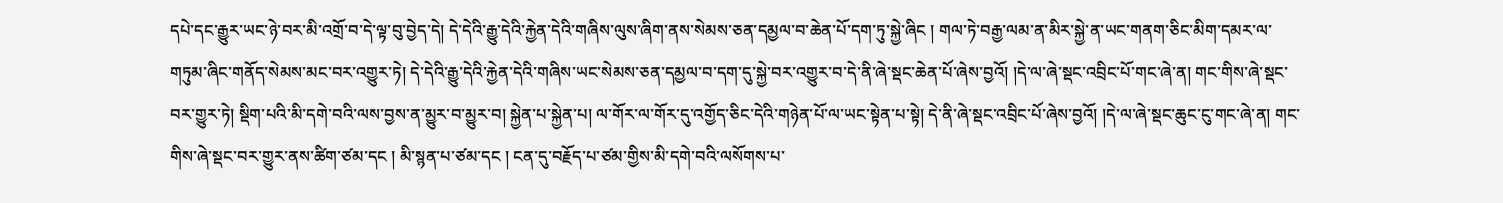དཔེ་དང་རྒྱུར་ཡང་ཉེ་བར་མི་འགྲོ་བ་དེ་ལྟ་བུ་བྱེད་དེ། དེ་དེའི་རྒྱུ་དེའི་རྐྱེན་དེའི་གཞིས་ལུས་ཞིག་ནས་སེམས་ཅན་དམྱལ་བ་ཆེན་པོ་དག་ཏུ་སྐྱེ་ཞིང ། གལ་ཏེ་བརྒྱ་ལམ་ན་མིར་སྐྱེ་ན་ཡང་གནག་ཅིང་མིག་དམར་ལ་གཏུམ་ཞིང་གནོད་སེམས་མང་བར་འགྱུར་ཏེ། དེ་དེའི་རྒྱུ་དེའི་རྐྱེན་དེའི་གཞིས་ཡང་སེམས་ཅན་དམྱལ་བ་དག་དུ་སྐྱེ་བར་འགྱུར་བ་དེ་ནི་ཞེ་སྡང་ཆེན་པོ་ཞེས་བྱའོ། །དེ་ལ་ཞེ་སྡང་འབྲིང་པོ་གང་ཞེ་ན། གང་གིས་ཞེ་སྡང་བར་གྱུར་ཏེ། སྡིག་པའི་མི་དགེ་བའི་ལས་བྱས་ན་མྱུར་བ་མྱུར་བ། སྐྱེན་པ་སྐྱེན་པ། ལ་གོར་ལ་གོར་དུ་འགྱོད་ཅིང་དེའི་གཉེན་པོ་ལ་ཡང་སྟེན་པ་སྟེ། དེ་ནི་ཞེ་སྡང་འབྲིང་པོ་ཞེས་བྱའོ། །དེ་ལ་ཞེ་སྡང་ཆུང་ངུ་གང་ཞེ་ན། གང་གིས་ཞེ་སྡང་བར་གྱུར་ནས་ཚིག་ཙམ་དང ། མི་སྙན་པ་ཙམ་དང ། ངན་དུ་བརྗོད་པ་ཙམ་གྱིས་མི་དགེ་བའི་ལསོགས་པ་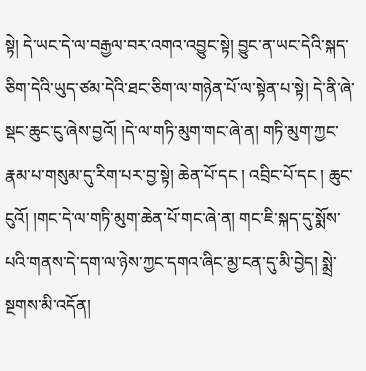སྟེ། དེ་ཡང་དེ་ལ་བརྒྱལ་བར་འགའ་འབྱུང་སྟེ། བྱུང་ན་ཡང་དེའི་སྐད་ཅིག་དེའི་ཡུད་ཙམ་དེའི་ཐང་ཅིག་ལ་གཉེན་པོ་ལ་སྟེན་པ་སྟེ། དེ་ནི་ཞེ་སྡང་ཆུང་ངུ་ཞེས་བྱའོ། །དེ་ལ་གཏི་མུག་གང་ཞེ་ན། གཏི་མུག་ཀྱང་རྣམ་པ་གསུམ་དུ་རིག་པར་བྱ་སྟེ། ཆེན་པོ་དང ། འབྲིང་པོ་དང ། ཆུང་ངུའོ། །གང་དེ་ལ་གཏི་མུག་ཆེན་པོ་གང་ཞེ་ན། གང་ཇི་སྐད་དུ་སྨོས་པའི་གནས་དེ་དག་ལ་ཉེས་ཀྱང་དགའ་ཞིང་མྱ་ངན་དུ་མི་བྱེད། སྨྲེ་སྔགས་མི་འདོན།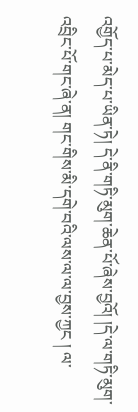འགྱོད་པ་མེད་པ་ཡིན་ཏེ། དེ་ནི་གཏི་མུག་ཆེན་པོ་ཞེས་བྱའོ། །དེ་ལ་གཏི་མུག་འབྲིང་པོ་གང་ཞེ་ན། གང་གིས་མི་དགེ་བའི་ལས་ལ་ལ་བྱས་ཀྱང ། ལ་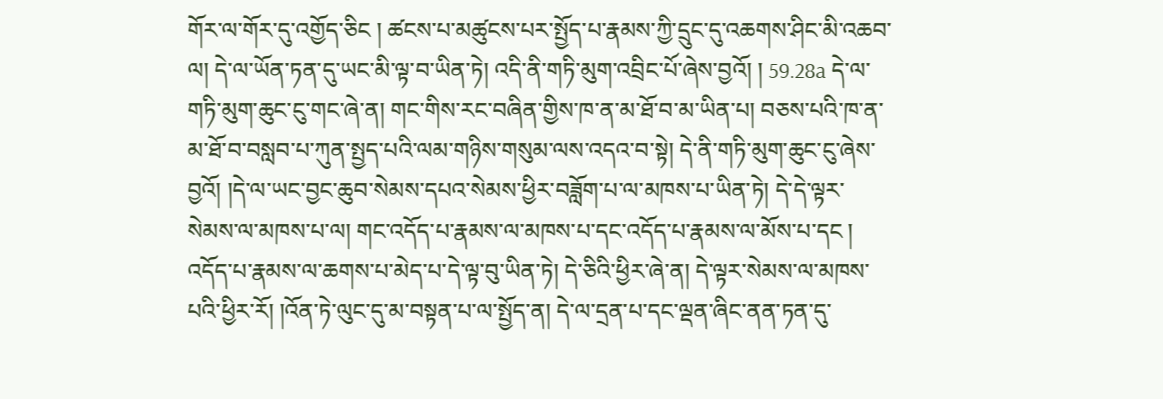གོར་ལ་གོར་དུ་འགྱོད་ཅིང ། ཚངས་པ་མཚུངས་པར་སྤྱོད་པ་རྣམས་ཀྱི་དྲུང་དུ་འཆགས་ཤིང་མི་འཆབ་ལ། དེ་ལ་ཡོན་ཏན་དུ་ཡང་མི་ལྟ་བ་ཡིན་ཏེ། འདི་ནི་གཏི་མུག་འབྲིང་པོ་ཞེས་བྱའོ། ། 59.28a དེ་ལ་གཏི་མུག་ཆུང་ངུ་གང་ཞེ་ན། གང་གིས་རང་བཞིན་གྱིས་ཁ་ན་མ་ཐོ་བ་མ་ཡིན་པ། བཅས་པའི་ཁ་ན་མ་ཐོ་བ་བསླབ་པ་ཀུན་སྤྱད་པའི་ལམ་གཉིས་གསུམ་ལས་འདའ་བ་སྟེ། དེ་ནི་གཏི་མུག་ཆུང་ངུ་ཞེས་བྱའོ། །དེ་ལ་ཡང་བྱང་ཆུབ་སེམས་དཔའ་སེམས་ཕྱིར་བཟློག་པ་ལ་མཁས་པ་ཡིན་ཏེ། དེ་དེ་ལྟར་སེམས་ལ་མཁས་པ་ལ། གང་འདོད་པ་རྣམས་ལ་མཁས་པ་དང་འདོད་པ་རྣམས་ལ་མོས་པ་དང ། འདོད་པ་རྣམས་ལ་ཆགས་པ་མེད་པ་དེ་ལྟ་བུ་ཡིན་ཏེ། དེ་ཅིའི་ཕྱིར་ཞེ་ན། དེ་ལྟར་སེམས་ལ་མཁས་པའི་ཕྱིར་རོ། །འོན་ཏེ་ལུང་དུ་མ་བསྟན་པ་ལ་སྤྱོད་ན། དེ་ལ་དྲན་པ་དང་ལྡན་ཞིང་ནན་ཏན་དུ་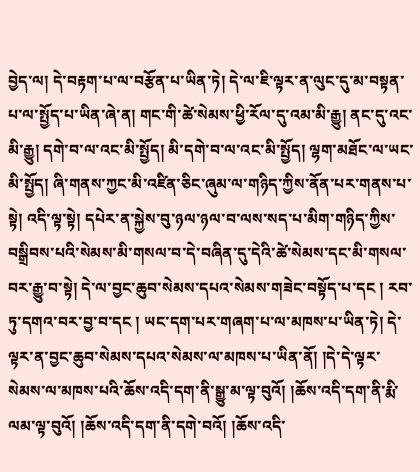བྱེད་ལ། དེ་བརྟག་པ་ལ་བརྩོན་པ་ཡིན་ཏེ། དེ་ལ་ཇི་ལྟར་ན་ལུང་དུ་མ་བསྟན་པ་ལ་སྤྱོད་པ་ཡིན་ཞེ་ན། གང་གི་ཚེ་སེམས་ཕྱི་རོལ་དུ་འམ་མི་རྒྱུ། ནང་དུ་འང་མི་རྒྱུ། དགེ་བ་ལ་འང་མི་སྤྱོད། མི་དགེ་བ་ལ་འང་མི་སྤྱོད། ལྷག་མཐོང་ལ་ཡང་མི་སྤྱོད། ཞི་གནས་ཀྱང་མི་འཛིན་ཅིང་ཞུམ་ལ་གཉིད་ཀྱིས་ནོན་པར་གནས་པ་སྟེ། འདི་ལྟ་སྟེ། དཔེར་ན་སྐྱེས་བུ་ཉལ་ཉལ་བ་ལས་སད་པ་མིག་གཉིད་ཀྱིས་བསྒྲིབས་པའི་སེམས་མི་གསལ་བ་དེ་བཞིན་དུ་དེའི་ཚེ་སེམས་དང་མི་གསལ་བར་རྒྱུ་བ་སྟེ། དེ་ལ་བྱང་ཆུབ་སེམས་དཔའ་སེམས་གཟེང་བསྟོད་པ་དང ། རབ་ཏུ་དགའ་བར་བྱ་བ་དང ། ཡང་དག་པར་གཞག་པ་ལ་མཁས་པ་ཡིན་ཏེ། དེ་ལྟར་ན་བྱང་ཆུབ་སེམས་དཔའ་སེམས་ལ་མཁས་པ་ཡིན་ནོ། །དེ་དེ་ལྟར་སེམས་ལ་མཁས་པའི་ཆོས་འདི་དག་ནི་སྒྱུ་མ་ལྟ་བུའོ། །ཆོས་འདི་དག་ནི་རྨི་ལམ་ལྟ་བུའོ། །ཆོས་འདི་དག་ནི་དགེ་བའོ། །ཆོས་འདི་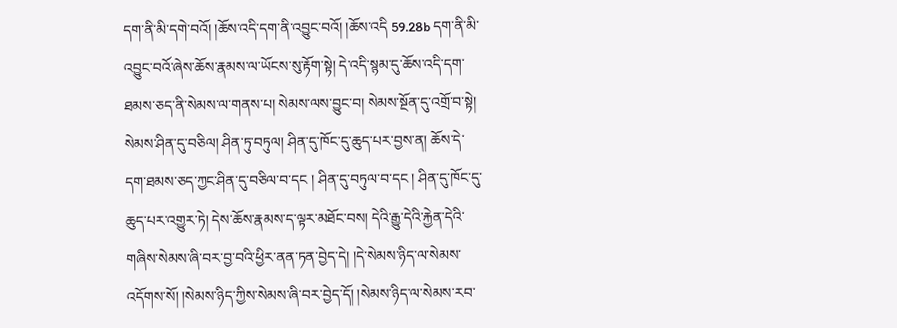དག་ནི་མི་དགེ་བའོ། །ཆོས་འདི་དག་ནི་འབྱུང་བའོ། །ཆོས་འདི 59.28b དག་ནི་མི་འབྱུང་བའོ་ཞེས་ཆོས་རྣམས་ལ་ཡོངས་སུ་རྟོག་སྟེ། དེ་འདི་སྙམ་དུ་ཆོས་འདི་དག་ཐམས་ཅད་ནི་སེམས་ལ་གནས་པ། སེམས་ལས་བྱུང་བ། སེམས་སྔོན་དུ་འགྲོ་བ་སྟེ། སེམས་ཤིན་དུ་བཅིལ། ཤིན་ཏུ་བཏུལ། ཤིན་དུ་ཁོང་དུ་ཆུད་པར་བྱས་ན། ཆོས་དེ་དག་ཐམས་ཅད་ཀྱང་ཤིན་དུ་བཅིལ་བ་དང ། ཤིན་དུ་བཏུལ་བ་དང ། ཤིན་དུ་ཁོང་དུ་ཆུད་པར་འགྱུར་ཏེ། དེས་ཆོས་རྣམས་ད་ལྟར་མཐོང་བས། དེའི་རྒྱུ་དེའི་རྐྱེན་དེའི་གཞིས་སེམས་ཞི་བར་བྱ་བའི་ཕྱིར་ནན་ཏན་བྱེད་དེ། །དེ་སེམས་ཉིད་ལ་སེམས་འདོགས་སོ། །སེམས་ཉིད་ཀྱིས་སེམས་ཞི་བར་བྱེད་དོ། །སེམས་ཉིད་ལ་སེམས་རབ་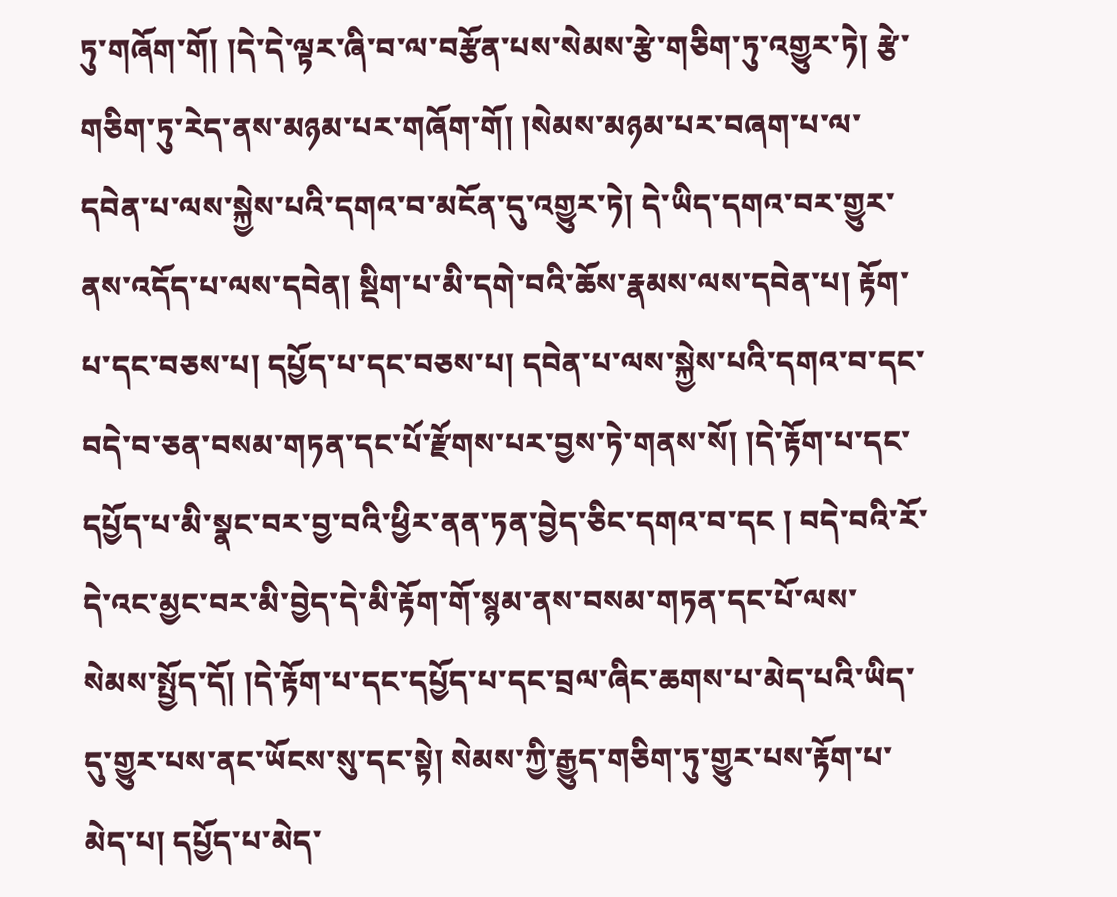ཏུ་གཞོག་གོ། །དེ་དེ་ལྟར་ཞི་བ་ལ་བརྩོན་པས་སེམས་རྩེ་གཅིག་ཏུ་འགྱུར་ཏེ། རྩེ་གཅིག་ཏུ་རེད་ནས་མཉམ་པར་གཞོག་གོ། །སེམས་མཉམ་པར་བཞག་པ་ལ་དབེན་པ་ལས་སྐྱེས་པའི་དགའ་བ་མངོན་དུ་འགྱུར་ཏེ། དེ་ཡིད་དགའ་བར་གྱུར་ནས་འདོད་པ་ལས་དབེན། སྡིག་པ་མི་དགེ་བའི་ཆོས་རྣམས་ལས་དབེན་པ། རྟོག་པ་དང་བཅས་པ། དཔྱོད་པ་དང་བཅས་པ། དབེན་པ་ལས་སྐྱེས་པའི་དགའ་བ་དང་བདེ་བ་ཅན་བསམ་གཏན་དང་པོ་རྫོགས་པར་བྱས་ཏེ་གནས་སོ། །དེ་རྟོག་པ་དང་དཔྱོད་པ་མི་སྣང་བར་བྱ་བའི་ཕྱིར་ནན་ཏན་བྱེད་ཅིང་དགའ་བ་དང ། བདེ་བའི་རོ་དེ་འང་མྱང་བར་མི་བྱེད་དེ་མི་རྟོག་གོ་སྙམ་ནས་བསམ་གཏན་དང་པོ་ལས་སེམས་སྤྱོད་དོ། །དེ་རྟོག་པ་དང་དཔྱོད་པ་དང་བྲལ་ཞིང་ཆགས་པ་མེད་པའི་ཡིད་དུ་གྱུར་པས་ནང་ཡོངས་སུ་དང་སྟེ། སེམས་ཀྱི་རྒྱུད་གཅིག་ཏུ་གྱུར་པས་རྟོག་པ་མེད་པ། དཔྱོད་པ་མེད་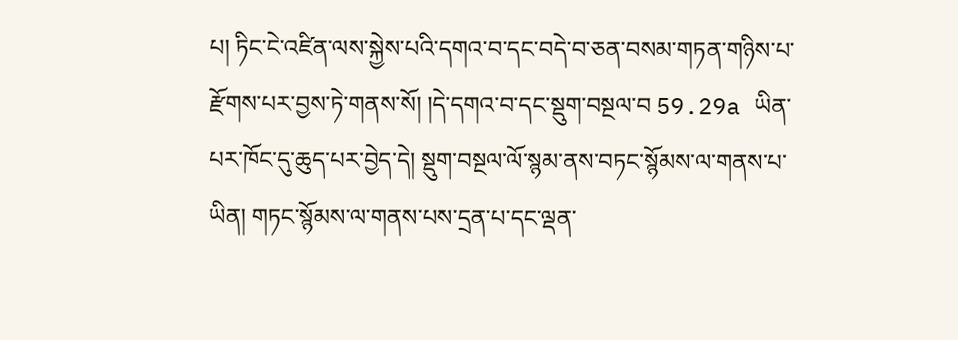པ། ཏིང་ངེ་འཛིན་ལས་སྐྱེས་པའི་དགའ་བ་དང་བདེ་བ་ཅན་བསམ་གཏན་གཉིས་པ་རྫོགས་པར་བྱས་ཏེ་གནས་སོ། །དེ་དགའ་བ་དང་སྡུག་བསྔལ་བ 59.29a ཡིན་པར་ཁོང་དུ་ཆུད་པར་བྱེད་དེ། སྡུག་བསྔལ་ལོ་སྙམ་ནས་བཏང་སྙོམས་ལ་གནས་པ་ཡིན། གཏང་སྙོམས་ལ་གནས་པས་དྲན་པ་དང་ལྡན་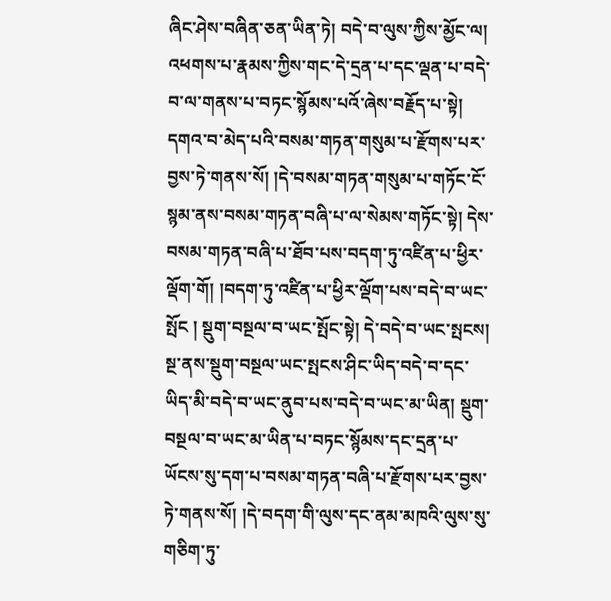ཞིང་ཤེས་བཞིན་ཅན་ཡིན་ཏེ། བདེ་བ་ལུས་ཀྱིས་མྱོང་ལ། འཕགས་པ་རྣམས་ཀྱིས་གང་དེ་དྲན་པ་དང་ལྡན་པ་བདེ་བ་ལ་གནས་པ་བཏང་སྙོམས་པའོ་ཞེས་བརྗོད་པ་སྟེ། དགའ་བ་མེད་པའི་བསམ་གཏན་གསུམ་པ་རྫོགས་པར་བྱས་ཏེ་གནས་སོ། །དེ་བསམ་གཏན་གསུམ་པ་གཏོང་ངོ་སྙམ་ནས་བསམ་གཏན་བཞི་པ་ལ་སེམས་གཏོང་སྟེ། དེས་བསམ་གཏན་བཞི་པ་ཐོབ་པས་བདག་ཏུ་འཛིན་པ་ཕྱིར་ལྡོག་གོ། །བདག་ཏུ་འཛིན་པ་ཕྱིར་ལྡོག་པས་བདེ་བ་ཡང་སྤོང ། སྡུག་བསྔལ་བ་ཡང་སྤོང་སྟེ། དེ་བདེ་བ་ཡང་སྤངས། སྔ་ནས་སྡུག་བསྔལ་ཡང་སྤངས་ཤིང་ཡིད་བདེ་བ་དང་ཡིད་མི་བདེ་བ་ཡང་ནུབ་པས་བདེ་བ་ཡང་མ་ཡིན། སྡུག་བསྔལ་བ་ཡང་མ་ཡིན་པ་བཏང་སྙོམས་དང་དྲན་པ་ཡོངས་སུ་དག་པ་བསམ་གཏན་བཞི་པ་རྫོགས་པར་བྱས་ཏེ་གནས་སོ། །དེ་བདག་གི་ལུས་དང་ནམ་མཁའི་ལུས་སུ་གཅིག་ཏུ་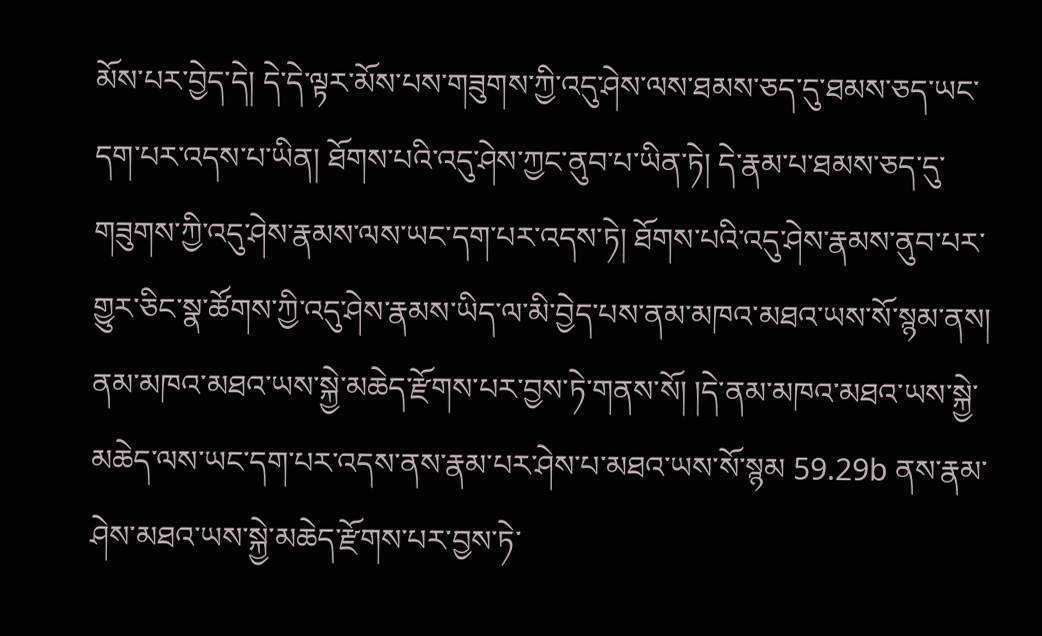མོས་པར་བྱེད་དེ། དེ་དེ་ལྟར་མོས་པས་གཟུགས་ཀྱི་འདུ་ཤེས་ལས་ཐམས་ཅད་དུ་ཐམས་ཅད་ཡང་དག་པར་འདས་པ་ཡིན། ཐོགས་པའི་འདུ་ཤེས་ཀྱང་ནུབ་པ་ཡིན་ཏེ། དེ་རྣམ་པ་ཐམས་ཅད་དུ་གཟུགས་ཀྱི་འདུ་ཤེས་རྣམས་ལས་ཡང་དག་པར་འདས་ཏེ། ཐོགས་པའི་འདུ་ཤེས་རྣམས་ནུབ་པར་གྱུར་ཅིང་སྣ་ཚོགས་ཀྱི་འདུ་ཤེས་རྣམས་ཡིད་ལ་མི་བྱེད་པས་ནམ་མཁའ་མཐའ་ཡས་སོ་སྙམ་ནས། ནམ་མཁའ་མཐའ་ཡས་སྐྱེ་མཆེད་རྫོགས་པར་བྱས་ཏེ་གནས་སོ། །དེ་ནམ་མཁའ་མཐའ་ཡས་སྐྱེ་མཆེད་ལས་ཡང་དག་པར་འདས་ནས་རྣམ་པར་ཤེས་པ་མཐའ་ཡས་སོ་སྙམ 59.29b ནས་རྣམ་ཤེས་མཐའ་ཡས་སྐྱེ་མཆེད་རྫོགས་པར་བྱས་ཏེ་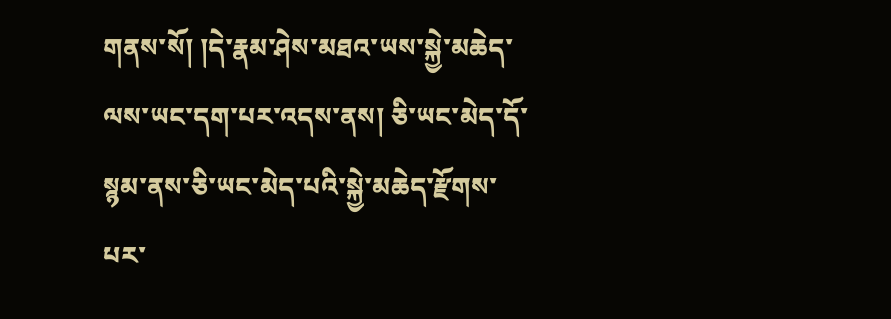གནས་སོ། །དེ་རྣམ་ཤེས་མཐའ་ཡས་སྐྱེ་མཆེད་ལས་ཡང་དག་པར་འདས་ནས། ཅི་ཡང་མེད་དོ་སྙམ་ནས་ཅི་ཡང་མེད་པའི་སྐྱེ་མཆེད་རྫོགས་པར་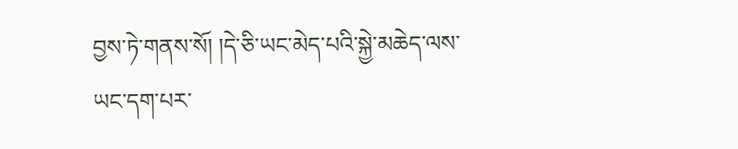བྱས་ཏེ་གནས་སོ། །དེ་ཅི་ཡང་མེད་པའི་སྐྱེ་མཆེད་ལས་ཡང་དག་པར་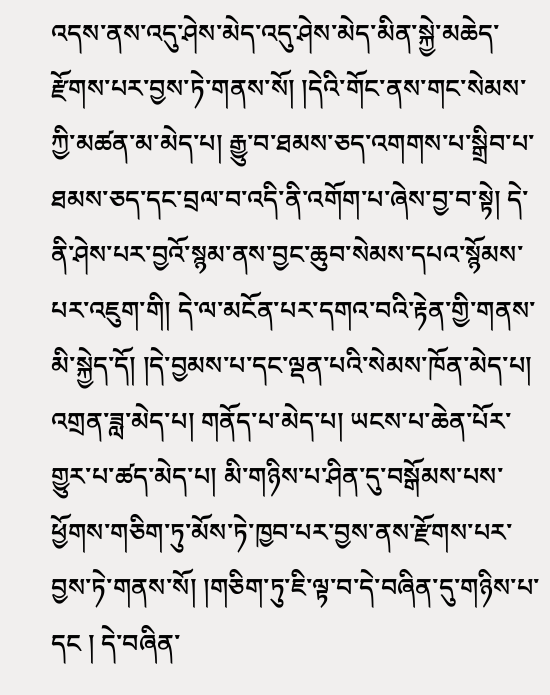འདས་ནས་འདུ་ཤེས་མེད་འདུ་ཤེས་མེད་མིན་སྐྱེ་མཆེད་རྫོགས་པར་བྱས་ཏེ་གནས་སོ། །དེའི་གོང་ནས་གང་སེམས་ཀྱི་མཚན་མ་མེད་པ། རྒྱུ་བ་ཐམས་ཅད་འགགས་པ་སྒྲིབ་པ་ཐམས་ཅད་དང་བྲལ་བ་འདི་ནི་འགོག་པ་ཞེས་བྱ་བ་སྟེ། དེ་ནི་ཤེས་པར་བྱའོ་སྙམ་ནས་བྱང་ཆུབ་སེམས་དཔའ་སྙོམས་པར་འཇུག་གི། དེ་ལ་མངོན་པར་དགའ་བའི་རྟེན་གྱི་གནས་མི་སྐྱེད་དོ། །དེ་བྱམས་པ་དང་ལྡན་པའི་སེམས་ཁོན་མེད་པ། འགྲན་ཟླ་མེད་པ། གནོད་པ་མེད་པ། ཡངས་པ་ཆེན་པོར་གྱུར་པ་ཚད་མེད་པ། མི་གཉིས་པ་ཤིན་དུ་བསྒོམས་པས་ཕྱོགས་གཅིག་ཏུ་མོས་ཏེ་ཁྱབ་པར་བྱས་ནས་རྫོགས་པར་བྱས་ཏེ་གནས་སོ། །གཅིག་ཏུ་ཇི་ལྟ་བ་དེ་བཞིན་དུ་གཉིས་པ་དང ། དེ་བཞིན་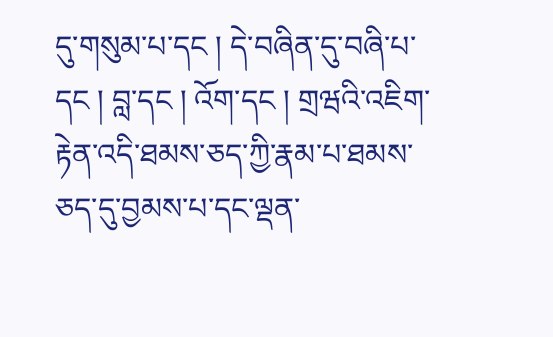དུ་གསུམ་པ་དང ། དེ་བཞིན་དུ་བཞི་པ་དང ། བླ་དང ། འོག་དང ། གྲཝའི་འཇིག་རྟེན་འདི་ཐམས་ཅད་ཀྱི་རྣམ་པ་ཐམས་ཅད་དུ་བྱམས་པ་དང་ལྡན་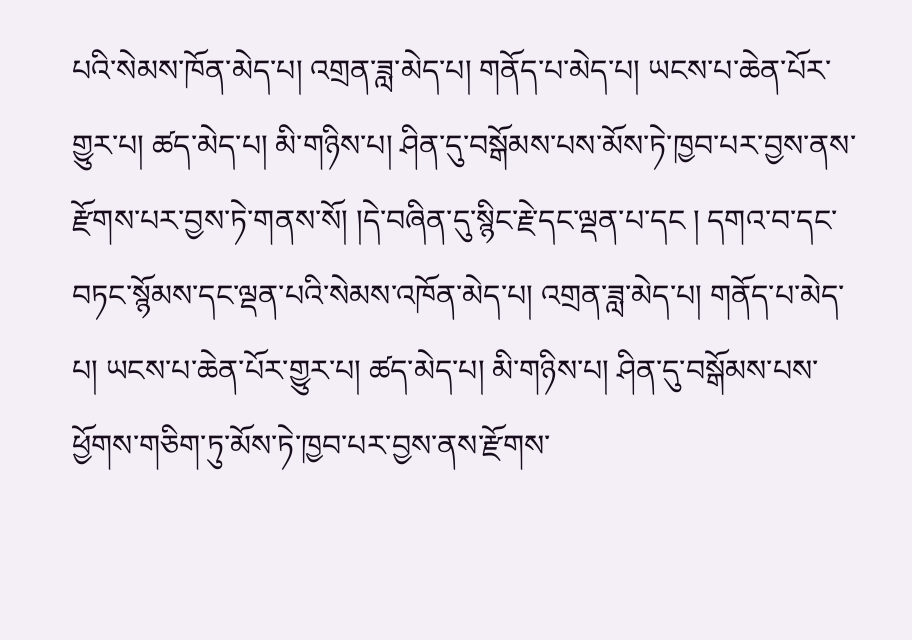པའི་སེམས་ཁོན་མེད་པ། འགྲན་ཟླ་མེད་པ། གནོད་པ་མེད་པ། ཡངས་པ་ཆེན་པོར་གྱུར་པ། ཚད་མེད་པ། མི་གཉིས་པ། ཤིན་དུ་བསྒོམས་པས་མོས་ཏེ་ཁྱབ་པར་བྱས་ནས་རྫོགས་པར་བྱས་ཏེ་གནས་སོ། །དེ་བཞིན་དུ་སྙིང་རྗེ་དང་ལྡན་པ་དང ། དགའ་བ་དང་བཏང་སྙོམས་དང་ལྡན་པའི་སེམས་འཁོན་མེད་པ། འགྲན་ཟླ་མེད་པ། གནོད་པ་མེད་པ། ཡངས་པ་ཆེན་པོར་གྱུར་པ། ཚད་མེད་པ། མི་གཉིས་པ། ཤིན་དུ་བསྒོམས་པས་ཕྱོགས་གཅིག་ཏུ་མོས་ཏེ་ཁྱབ་པར་བྱས་ནས་རྫོགས་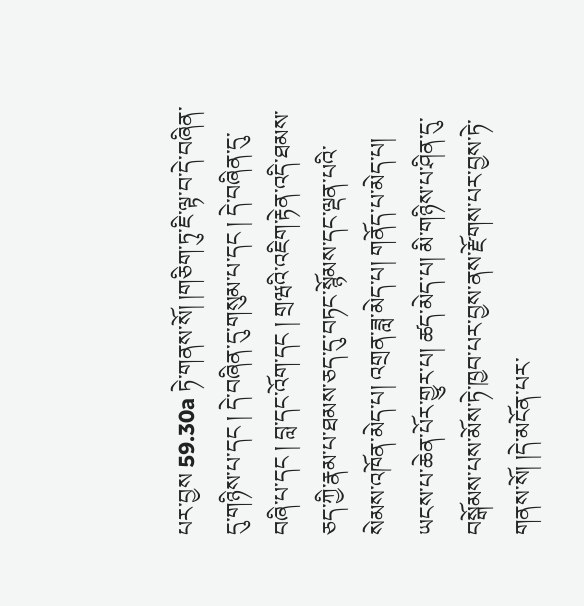པར་བྱས 59.30a ཏེ་གནས་སོ། །གཅིག་ཏུ་ཇི་ལྟ་བ་དེ་བཞིན་དུ་གཉིས་པ་དང ། དེ་བཞིན་དུ་གསུམ་པ་དང ། དེ་བཞིན་དུ་བཞི་པ་དང ། བླ་དང་འོག་དང ། གྲཝའི་འཇིག་རྟེན་འདི་ཐམས་ཅད་ཀྱི་རྣམ་པ་ཐམས་ཅད་དུ་བཏང་སྙོམས་དང་ལྡན་པའི་སེམས་འཁོན་མེད་པ། འགྲན་ཟླ་མེད་པ། གནོད་པ་མེད་པ། ཡངས་པ་ཆེན་པོར་གྱུར་པ། ཚད་མེད་པ། མི་གཉིས་པ་ཤིན་དུ་བསྒོམས་པས་མོས་ཏེ་ཁྱབ་པར་བྱས་ནས་རྫོགས་པར་བྱས་ཏེ་གནས་སོ། །དེ་མངོན་པར་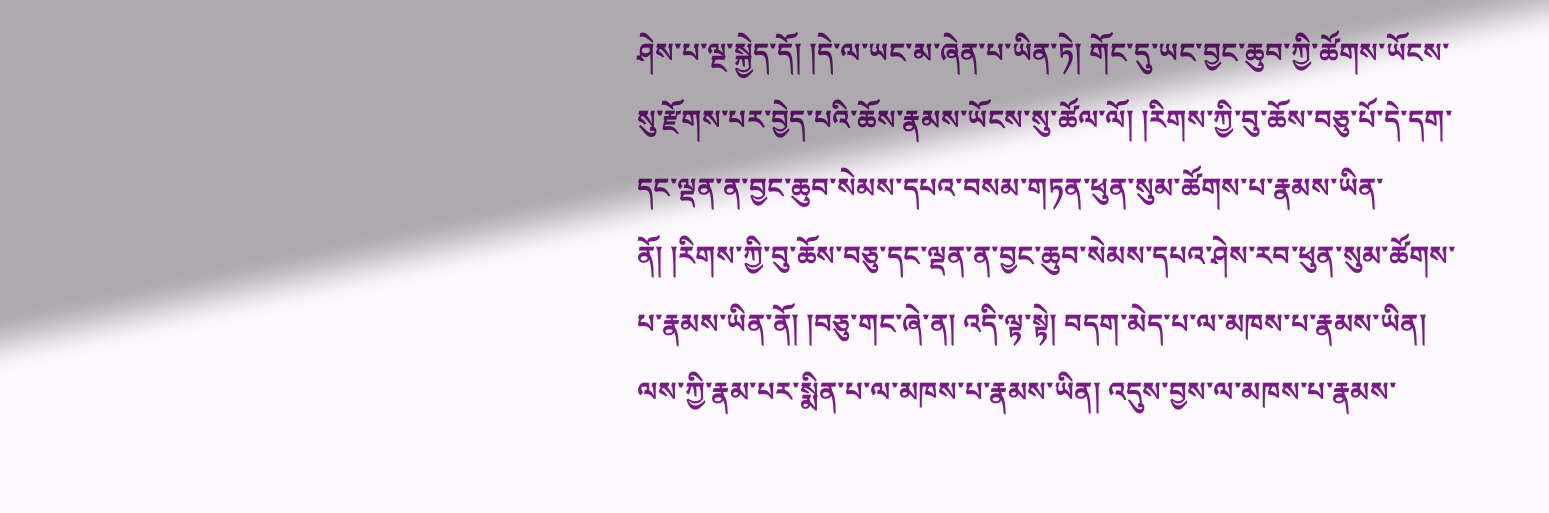ཤེས་པ་ལྔ་སྐྱེད་དོ། །དེ་ལ་ཡང་མ་ཞེན་པ་ཡིན་ཏེ། གོང་དུ་ཡང་བྱང་ཆུབ་ཀྱི་ཚོགས་ཡོངས་སུ་རྫོགས་པར་བྱེད་པའི་ཆོས་རྣམས་ཡོངས་སུ་ཚོལ་ལོ། །རིགས་ཀྱི་བུ་ཆོས་བཅུ་པོ་དེ་དག་དང་ལྡན་ན་བྱང་ཆུབ་སེམས་དཔའ་བསམ་གཏན་ཕུན་སུམ་ཚོགས་པ་རྣམས་ཡིན་ནོ། །རིགས་ཀྱི་བུ་ཆོས་བཅུ་དང་ལྡན་ན་བྱང་ཆུབ་སེམས་དཔའ་ཤེས་རབ་ཕུན་སུམ་ཚོགས་པ་རྣམས་ཡིན་ནོ། །བཅུ་གང་ཞེ་ན། འདི་ལྟ་སྟེ། བདག་མེད་པ་ལ་མཁས་པ་རྣམས་ཡིན། ལས་ཀྱི་རྣམ་པར་སྨིན་པ་ལ་མཁས་པ་རྣམས་ཡིན། འདུས་བྱས་ལ་མཁས་པ་རྣམས་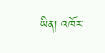ཡིན། འཁོར་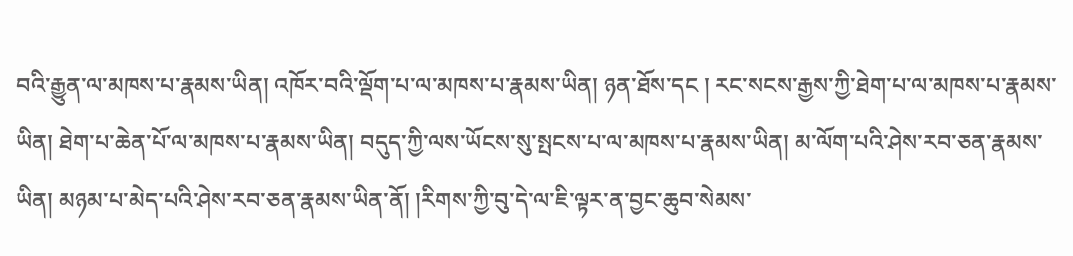བའི་རྒྱུན་ལ་མཁས་པ་རྣམས་ཡིན། འཁོར་བའི་ལྡོག་པ་ལ་མཁས་པ་རྣམས་ཡིན། ཉན་ཐོས་དང ། རང་སངས་རྒྱས་ཀྱི་ཐེག་པ་ལ་མཁས་པ་རྣམས་ཡིན། ཐེག་པ་ཆེན་པོ་ལ་མཁས་པ་རྣམས་ཡིན། བདུད་ཀྱི་ལས་ཡོངས་སུ་སྤངས་པ་ལ་མཁས་པ་རྣམས་ཡིན། མ་ལོག་པའི་ཤེས་རབ་ཅན་རྣམས་ཡིན། མཉམ་པ་མེད་པའི་ཤེས་རབ་ཅན་རྣམས་ཡིན་ནོ། །རིགས་ཀྱི་བུ་དེ་ལ་ཇི་ལྟར་ན་བྱང་ཆུབ་སེམས་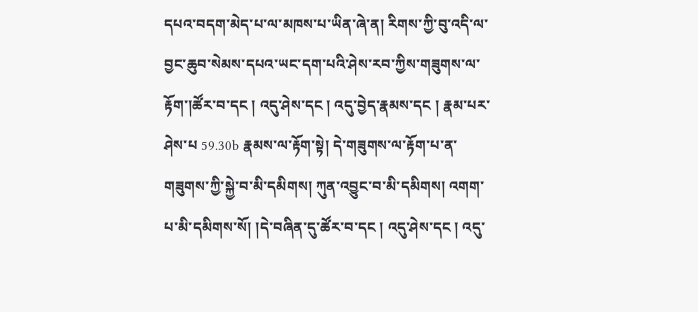དཔའ་བདག་མེད་པ་ལ་མཁས་པ་ཡིན་ཞེ་ན། རིགས་ཀྱི་བུ་འདི་ལ་བྱང་ཆུབ་སེམས་དཔའ་ཡང་དག་པའི་ཤེས་རབ་ཀྱིས་གཟུགས་ལ་རྟོག་།ཚོར་བ་དང ། འདུ་ཤེས་དང ། འདུ་བྱེད་རྣམས་དང ། རྣམ་པར་ཤེས་པ 59.30b རྣམས་ལ་རྟོག་སྟེ། དེ་གཟུགས་ལ་རྟོག་པ་ན་གཟུགས་ཀྱི་སྐྱེ་བ་མི་དམིགས། ཀུན་འབྱུང་བ་མི་དམིགས། འགག་པ་མི་དམིགས་སོ། །དེ་བཞིན་དུ་ཚོར་བ་དང ། འདུ་ཤེས་དང ། འདུ་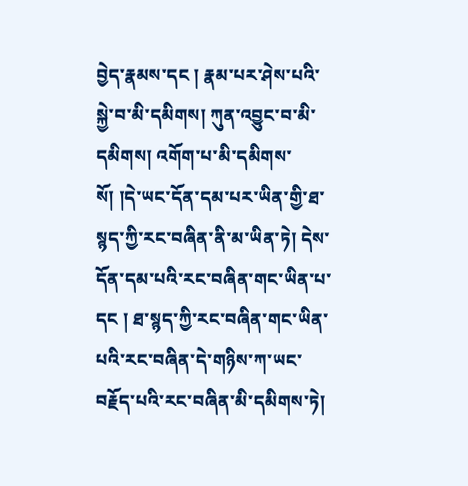བྱེད་རྣམས་དང ། རྣམ་པར་ཤེས་པའི་སྐྱེ་བ་མི་དམིགས། ཀུན་འབྱུང་བ་མི་དམིགས། འགོག་པ་མི་དམིགས་སོ། །དེ་ཡང་དོན་དམ་པར་ཡིན་གྱི་ཐ་སྙད་ཀྱི་རང་བཞིན་ནི་མ་ཡིན་ཏེ། དེས་དོན་དམ་པའི་རང་བཞིན་གང་ཡིན་པ་དང ། ཐ་སྙད་ཀྱི་རང་བཞིན་གང་ཡིན་པའི་རང་བཞིན་དེ་གཉིས་ཀ་ཡང་བརྗོད་པའི་རང་བཞིན་མི་དམིགས་ཏེ།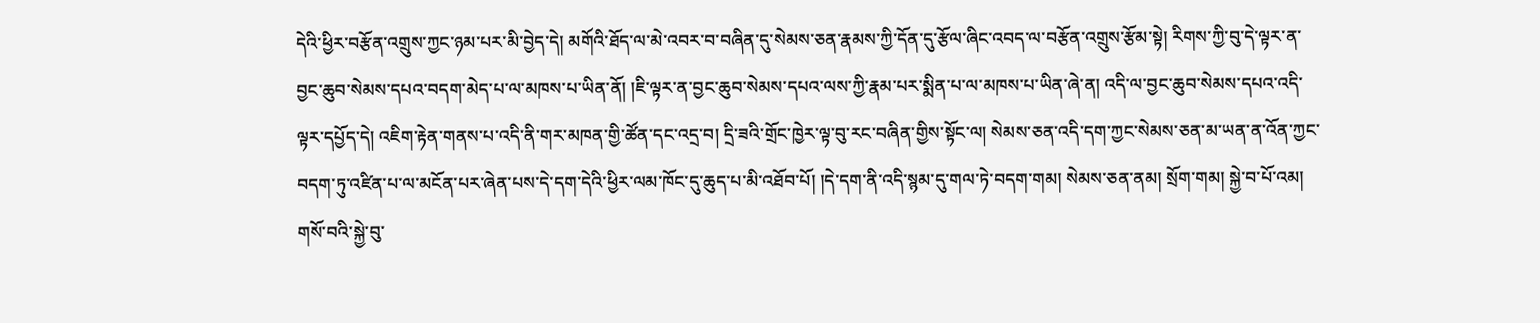དེའི་ཕྱིར་བརྩོན་འགྲུས་ཀྱང་ཉམ་པར་མི་བྱེད་དེ། མགོའི་ཐོད་ལ་མེ་འབར་བ་བཞིན་དུ་སེམས་ཅན་རྣམས་ཀྱི་དོན་དུ་རྩོལ་ཞིང་འབད་ལ་བརྩོན་འགྲུས་རྩོམ་སྟེ། རིགས་ཀྱི་བུ་དེ་ལྟར་ན་བྱང་ཆུབ་སེམས་དཔའ་བདག་མེད་པ་ལ་མཁས་པ་ཡིན་ནོ། །ཇི་ལྟར་ན་བྱང་ཆུབ་སེམས་དཔའ་ལས་ཀྱི་རྣམ་པར་སྨིན་པ་ལ་མཁས་པ་ཡིན་ཞེ་ན། འདི་ལ་བྱང་ཆུབ་སེམས་དཔའ་འདི་ལྟར་དཔྱོད་དེ། འཇིག་རྟེན་གནས་པ་འདི་ནི་གར་མཁན་གྱི་ཚོན་དང་འདྲ་བ། དྲི་ཟའི་གྲོང་ཁྱེར་ལྟ་བུ་རང་བཞིན་གྱིས་སྟོང་ལ། སེམས་ཅན་འདི་དག་ཀྱང་སེམས་ཅན་མ་ཡན་ན་འོན་ཀྱང་བདག་ཏུ་འཛིན་པ་ལ་མངོན་པར་ཞེན་པས་དེ་དག་དེའི་ཕྱིར་ལམ་ཁོང་དུ་ཆུད་པ་མི་འཐོབ་པོ། །དེ་དག་ནི་འདི་སྙམ་དུ་གལ་ཏེ་བདག་གམ། སེམས་ཅན་ནམ། སྲོག་གམ། སྐྱེ་བ་པོ་འམ། གསོ་བའི་སྐྱེ་བུ་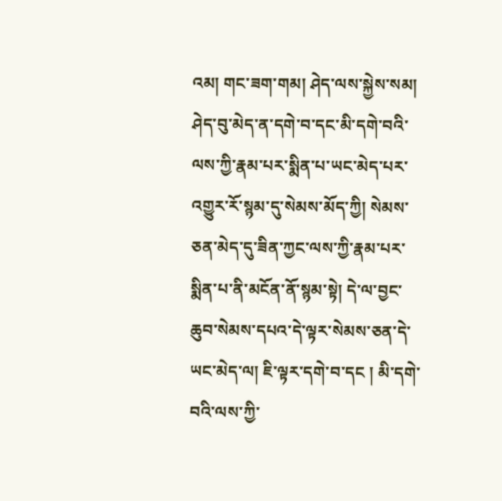འམ། གང་ཟག་གམ། ཤེད་ལས་སྐྱེས་སམ། ཤེད་བུ་མེད་ན་དགེ་བ་དང་མི་དགེ་བའི་ལས་ཀྱི་རྣམ་པར་སྨིན་པ་ཡང་མེད་པར་འགྱུར་རོ་སྙམ་དུ་སེམས་མོད་ཀྱི། སེམས་ཅན་མེད་དུ་ཟིན་ཀྱང་ལས་ཀྱི་རྣམ་པར་སྨིན་པ་ནི་མངོན་ནོ་སྙམ་སྟེ། དེ་ལ་བྱང་ཆུབ་སེམས་དཔའ་དེ་ལྟར་སེམས་ཅན་དེ་ཡང་མེད་ལ། ཇི་ལྟར་དགེ་བ་དང ། མི་དགེ་བའི་ལས་ཀྱི་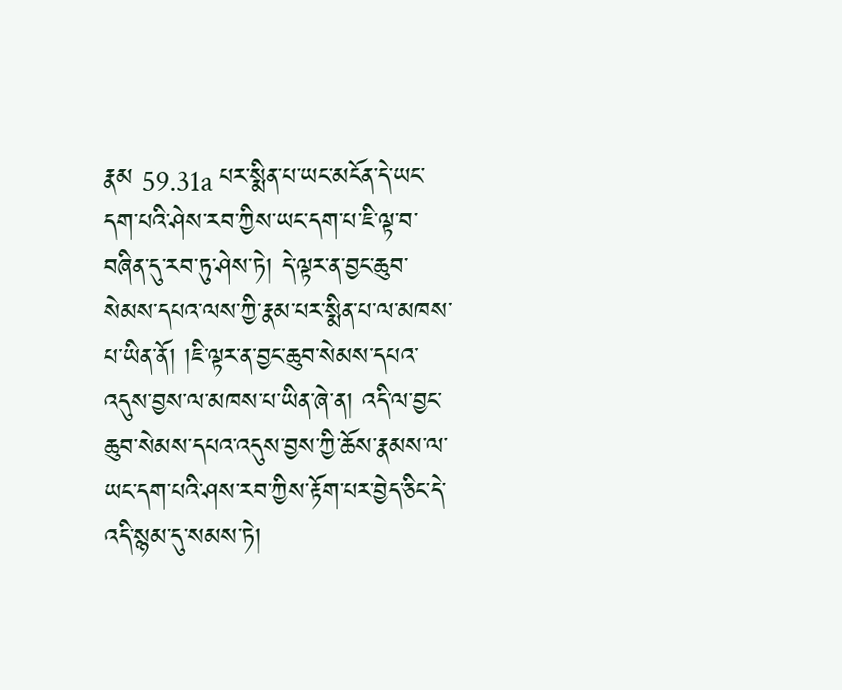རྣམ 59.31a པར་སྨིན་པ་ཡང་མངོན་དེ་ཡང་དག་པའི་ཤེས་རབ་ཀྱིས་ཡང་དག་པ་ཇི་ལྟ་བ་བཞིན་དུ་རབ་ཏུ་ཤེས་ཏེ། དེ་ལྟར་ན་བྱང་ཆུབ་སེམས་དཔའ་ལས་ཀྱི་རྣམ་པར་སྨིན་པ་ལ་མཁས་པ་ཡིན་ནོ། །ཇི་ལྟར་ན་བྱང་ཆུབ་སེམས་དཔའ་འདུས་བྱས་ལ་མཁས་པ་ཡིན་ཞེ་ན། འདི་ལ་བྱང་ཆུབ་སེམས་དཔའ་འདུས་བྱས་ཀྱི་ཆོས་རྣམས་ལ་ཡང་དག་པའི་ཤས་རབ་ཀྱིས་རྟོག་པར་བྱེད་ཅིང་དེ་འདི་སྙམ་དུ་སམས་ཏེ།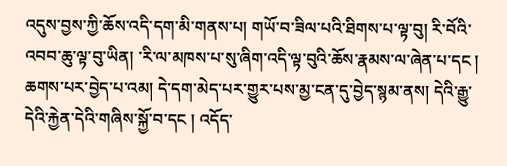འདུས་བྱས་ཀྱི་ཆོས་འདི་དག་མི་གནས་པ། གཡོ་བ་ཟིལ་པའི་ཐིགས་པ་ལྟ་བུ། རི་བོའི་འབབ་ཆུ་ལྟ་བུ་ཡིན། ་རི་ལ་མཁས་པ་སུ་ཞིག་འདི་ལྟ་བུའི་ཆོས་རྣམས་ལ་ཞེན་པ་དང ། ཆགས་པར་བྱེད་པ་འམ། དེ་དག་མེད་པར་གྱུར་པས་མྱ་ངན་དུ་བྱེད་སྙམ་ནས། དེའི་རྒྱུ་དེའི་རྐྱེན་དེའི་གཞིས་སྐྱོ་བ་དང ། འདོད་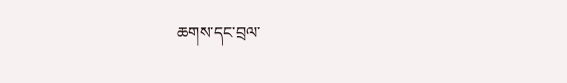ཆགས་དང་བྲལ་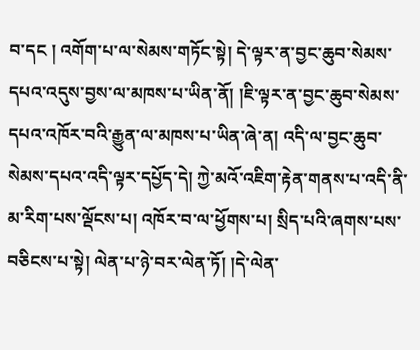བ་དང ། འགོག་པ་ལ་སེམས་གཏོང་སྟེ། དེ་ལྟར་ན་བྱང་ཆུབ་སེམས་དཔའ་འདུས་བྱས་ལ་མཁས་པ་ཡིན་ནོ། །ཇི་ལྟར་ན་བྱང་ཆུབ་སེམས་དཔའ་འཁོར་བའི་རྒྱུན་ལ་མཁས་པ་ཡིན་ཞེ་ན། འདི་ལ་བྱང་ཆུབ་སེམས་དཔའ་འདི་ལྟར་དཔྱོད་དེ། ཀྱེ་མའོ་འཇིག་རྟེན་གནས་པ་འདི་ནི་མ་རིག་པས་ལྡོངས་པ། འཁོར་བ་ལ་ཕྱོགས་པ། སྲིད་པའི་ཞགས་པས་བཅིངས་པ་སྟེ། ལེན་པ་ཉེ་བར་ལེན་ཏོ། །དེ་ལེན་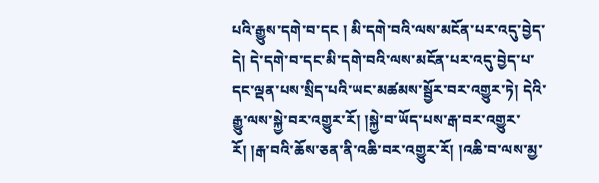པའི་རྒྱུས་དགེ་བ་དང ། མི་དགེ་བའི་ལས་མངོན་པར་འདུ་བྱེད་དེ། དེ་དགེ་བ་དང་མི་དགེ་བའི་ལས་མངོན་པར་འདུ་བྱེད་པ་དང་ལྡན་པས་སྲིད་པའི་ཡང་མཚམས་སྦྱོར་བར་འགྱུར་ཏེ། དེའི་རྒྱུ་ལས་སྐྱེ་བར་འགྱུར་རོ། །སྐྱེ་བ་ཡོད་པས་རྒ་བར་འགྱུར་རོ། །རྒ་བའི་ཆོས་ཅན་ནི་འཆི་བར་འགྱུར་རོ། །འཆི་བ་ལས་མྱ་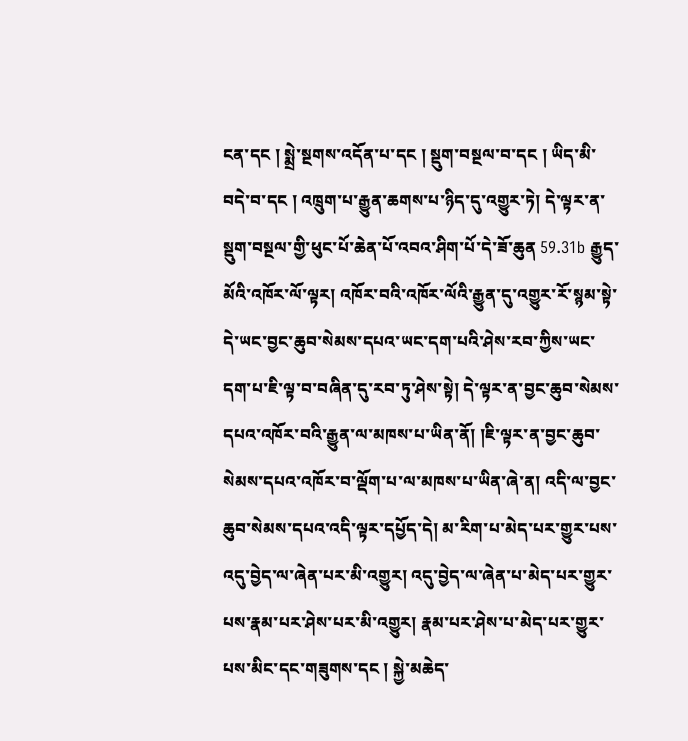ངན་དང ། སྨྲེ་སྔགས་འདོན་པ་དང ། སྡུག་བསྔལ་བ་དང ། ཡིད་མི་བདེ་བ་དང ། འཁྲུག་པ་རྒྱུན་ཆགས་པ་ཉིད་དུ་འགྱུར་ཏེ། དེ་ལྟར་ན་སྡུག་བསྔལ་གྱི་ཕུང་པོ་ཆེན་པོ་འབའ་ཤིག་པོ་དེ་ཟོ་ཆུན 59.31b རྒྱུད་མོའི་འཁོར་ལོ་ལྟར། འཁོར་བའི་འཁོར་ལོའི་རྒྱུན་དུ་འགྱུར་རོ་སྙམ་སྟེ་དེ་ཡང་བྱང་ཆུབ་སེམས་དཔའ་ཡང་དག་པའི་ཤེས་རབ་ཀྱིས་ཡང་དག་པ་ཇི་ལྟ་བ་བཞིན་དུ་རབ་ཏུ་ཤེས་སྟེ། དེ་ལྟར་ན་བྱང་ཆུབ་སེམས་དཔའ་འཁོར་བའི་རྒྱུན་ལ་མཁས་པ་ཡིན་ནོ། །ཇི་ལྟར་ན་བྱང་ཆུབ་སེམས་དཔའ་འཁོར་བ་ལྡོག་པ་ལ་མཁས་པ་ཡིན་ཞེ་ན། འདི་ལ་བྱང་ཆུབ་སེམས་དཔའ་འདི་ལྟར་དཔྱོད་དེ། མ་རིག་པ་མེད་པར་གྱུར་པས་འདུ་བྱེད་ལ་ཞེན་པར་མི་འགྱུར། འདུ་བྱེད་ལ་ཞེན་པ་མེད་པར་གྱུར་པས་རྣམ་པར་ཤེས་པར་མི་འགྱུར། རྣམ་པར་ཤེས་པ་མེད་པར་གྱུར་པས་མིང་དང་གཟུགས་དང ། སྐྱེ་མཆེད་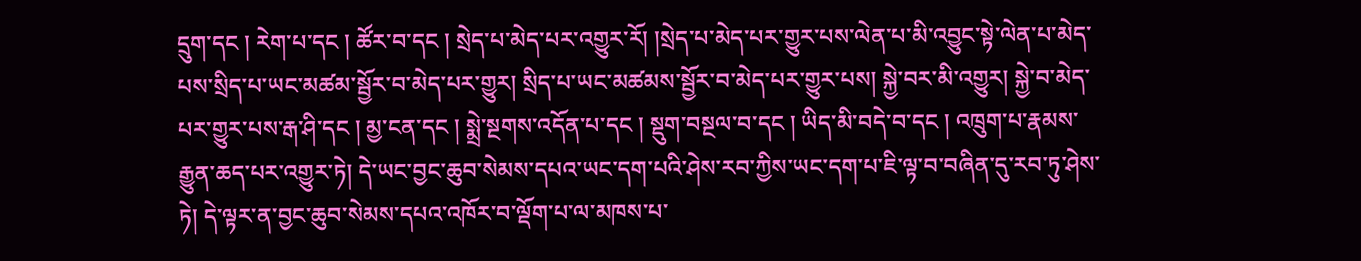དྲུག་དང ། རེག་པ་དང ། ཚོར་བ་དང ། སྲེད་པ་མེད་པར་འགྱུར་རོ། །སྲེད་པ་མེད་པར་གྱུར་པས་ལེན་པ་མི་འབྱུང་སྟེ་ལེན་པ་མེད་པས་སྲིད་པ་ཡང་མཚམ་སྦྱོར་བ་མེད་པར་གྱུར། སྲིད་པ་ཡང་མཚམས་སྦྱོར་བ་མེད་པར་གྱུར་པས། སྐྱེ་བར་མི་འགྱུར། སྐྱེ་བ་མེད་པར་གྱུར་པས་རྒ་ཤི་དང ། མྱ་ངན་དང ། སྨྲེ་སྔགས་འདོན་པ་དང ། སྡུག་བསྔལ་བ་དང ། ཡིད་མི་བདེ་བ་དང ། འཁྲུག་པ་རྣམས་རྒྱུན་ཆད་པར་འགྱུར་ཏེ། དེ་ཡང་བྱང་ཆུབ་སེམས་དཔའ་ཡང་དག་པའི་ཤེས་རབ་ཀྱིས་ཡང་དག་པ་ཇི་ལྟ་བ་བཞིན་དུ་རབ་ཏུ་ཤེས་ཏེ། དེ་ལྟར་ན་བྱང་ཆུབ་སེམས་དཔའ་འཁོར་བ་ལྡོག་པ་ལ་མཁས་པ་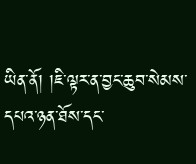ཡིན་ནོ། །ཇི་ལྟར་ན་བྱང་ཆུབ་སེམས་དཔའ་ཉན་ཐོས་དང་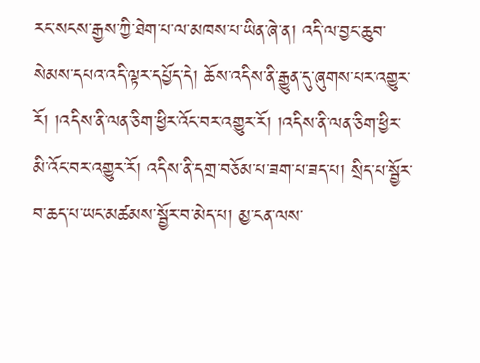རང་སངས་རྒྱས་ཀྱི་ཐེག་པ་ལ་མཁས་པ་ཡིན་ཞེ་ན། འདི་ལ་བྱང་ཆུབ་སེམས་དཔའ་འདི་ལྟར་དཔྱོད་དེ། ཆོས་འདིས་ནི་རྒྱུན་དུ་ཞུགས་པར་འགྱུར་རོ། །འདིས་ནི་ལན་ཅིག་ཕྱིར་འོང་བར་འགྱུར་རོ། །འདིས་ནི་ལན་ཅིག་ཕྱིར་མི་འོང་བར་འགྱུར་རོ། འདིས་ནི་དགྲ་བཅོམ་པ་ཟག་པ་ཟད་པ། སྲིད་པ་སྦྱོར་བ་ཆད་པ་ཡང་མཚམས་སྦྱོར་བ་མེད་པ། མྱ་ངན་ལས་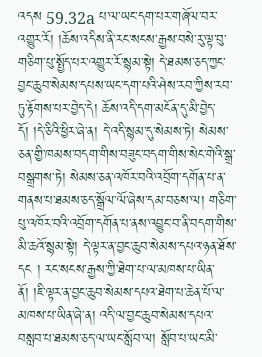འདས 59.32a པ་ལ་ཡང་དག་པར་གཞོལ་བར་འགྱུར་རོ། །ཆོས་འདིས་ནི་རང་སངས་རྒྱས་བསེ་རུ་ལྟ་བུ་གཅིག་པུ་སྤྱོད་པར་འགྱུར་རོ་སྙམ་སྟེ། དེ་ཐམས་ཅད་ཀྱང་བྱང་ཆུབ་སེམས་དཔས་ཡང་དག་པའི་ཤེས་རབ་ཀྱིས་རབ་ཏུ་རྟོགས་པར་བྱེད་དེ། ཆོས་འདི་དག་མངོན་དུ་མི་བྱེད་དོ། །དེ་ཅིའི་ཕྱིར་ཞེ་ན། དེ་འདི་སྙམ་དུ་སེམས་ཏེ། སེམས་ཅན་གྱི་ཁམས་བདག་གིས་བཟུང་བདག་གིས་སེང་གེའི་སྒྲ་བསྒྲགས་ཏེ། སེམས་ཅན་འཁོར་བའི་འབྲོག་དགོན་པ་ན་གནས་པ་ཐམས་ཅད་སྒྲོལ་ལོ་ཞེས་དམ་བཅས་ལ། གཅིག་པུ་འཁོར་བའི་འབྲོག་དགོན་པ་ནས་འབྱུང་བ་ནི་བདག་གིས་མི་ཆའོ་སྙམ་སྟེ། དེ་ལྟར་ན་བྱང་ཆུབ་སེམས་དཔའ་ཉན་ཐོས་དང ། རང་སངས་རྒྱས་ཀྱི་ཐེག་པ་ལ་མཁས་པ་ཡིན་ནོ། །ཇི་ལྟར་ན་བྱང་ཆུབ་སེམས་དཔའ་ཐེག་པ་ཆེན་པོ་ལ་མཁས་པ་ཡིན་ཞེ་ན། འདི་ལ་བྱང་ཆུབ་སེམས་དཔའ་བསླབ་པ་ཐམས་ཅད་ལ་ཡང་སློབ་ལ། སློབ་པ་ཡང་མི་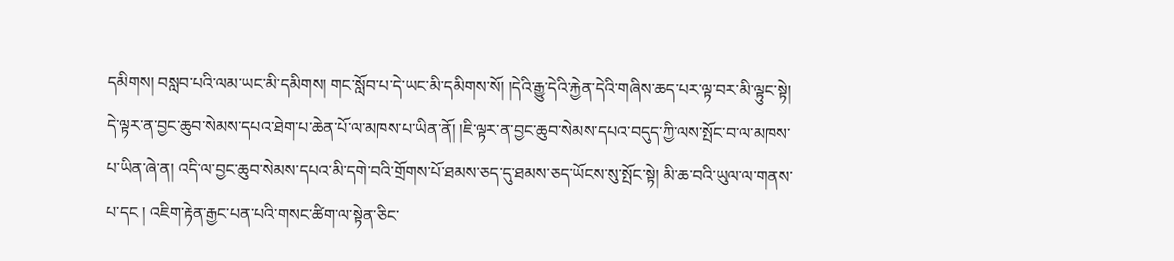དམིགས། བསླབ་པའི་ལམ་ཡང་མི་དམིགས། གང་སློབ་པ་དེ་ཡང་མི་དམིགས་སོ། །དེའི་རྒྱུ་དེའི་རྐྱེན་དེའི་གཞིས་ཆད་པར་ལྟ་བར་མི་ལྟུང་སྟེ། དེ་ལྟར་ན་བྱང་ཆུབ་སེམས་དཔའ་ཐེག་པ་ཆེན་པོ་ལ་མཁས་པ་ཡིན་ནོ། །ཇི་ལྟར་ན་བྱང་ཆུབ་སེམས་དཔའ་བདུད་ཀྱི་ལས་སྤོང་བ་ལ་མཁས་པ་ཡིན་ཞེ་ན། འདི་ལ་བྱང་ཆུབ་སེམས་དཔའ་མི་དགེ་བའི་གྲོགས་པོ་ཐམས་ཅད་དུ་ཐམས་ཅད་ཡོངས་སུ་སྤོང་སྟེ། མི་ཆ་བའི་ཡུལ་ལ་གནས་པ་དང ། འཇིག་རྟེན་རྒྱང་པན་པའི་གསང་ཚིག་ལ་སྟེན་ཅིང་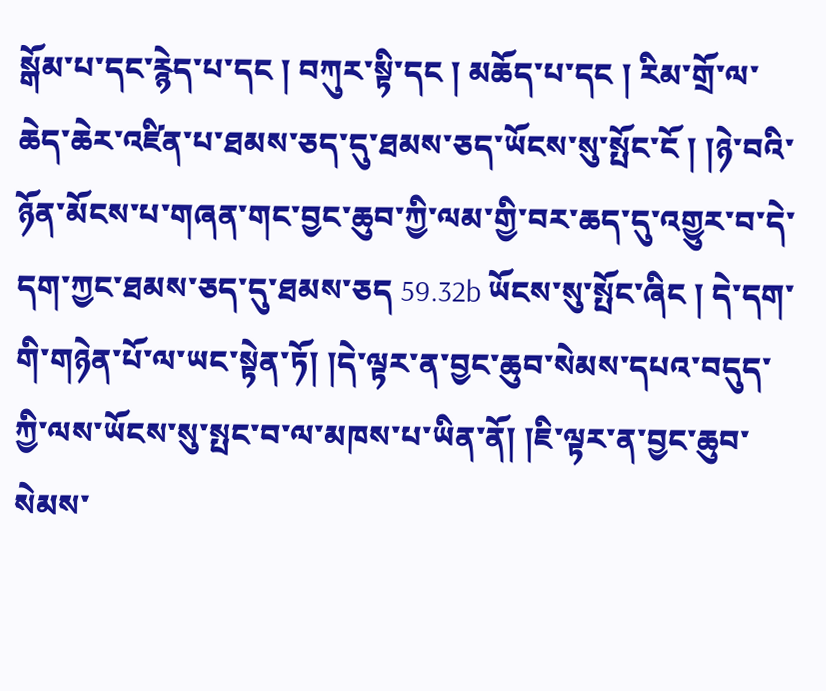སྒོམ་པ་དང་རྙེད་པ་དང ། བཀུར་སྟི་དང ། མཆོད་པ་དང ། རིམ་གྲོ་ལ་ཆེད་ཆེར་འཛིན་པ་ཐམས་ཅད་དུ་ཐམས་ཅད་ཡོངས་སུ་སྤོང་ངོ ། །ཉེ་བའི་ཉོན་མོངས་པ་གཞན་གང་བྱང་ཆུབ་ཀྱི་ལམ་གྱི་བར་ཆད་དུ་འགྱུར་བ་དེ་དག་ཀྱང་ཐམས་ཅད་དུ་ཐམས་ཅད 59.32b ཡོངས་སུ་སྤོང་ཞིང ། དེ་དག་གི་གཉེན་པོ་ལ་ཡང་སྟེན་ཏོ། །དེ་ལྟར་ན་བྱང་ཆུབ་སེམས་དཔའ་བདུད་ཀྱི་ལས་ཡོངས་སུ་སྤང་བ་ལ་མཁས་པ་ཡིན་ནོ། །ཇི་ལྟར་ན་བྱང་ཆུབ་སེམས་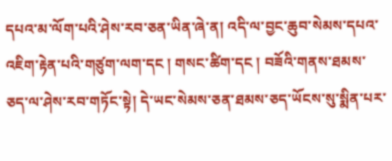དཔའ་མ་ལོག་པའི་ཤེས་རབ་ཅན་ཡིན་ཞེ་ན། འདི་ལ་བྱང་ཆུབ་སེམས་དཔའ་འཇིག་རྟེན་པའི་གཙུག་ལག་དང ། གསང་ཚིག་དང ། བཟོའི་གནས་ཐམས་ཅད་ལ་ཤེས་རབ་གཏོང་སྟེ། དེ་ཡང་སེམས་ཅན་ཐམས་ཅད་ཡོངས་སུ་སྨིན་པར་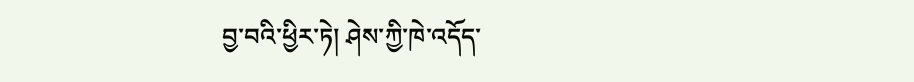བྱ་བའི་ཕྱིར་ཏེ། ཤེས་ཀྱི་ཁེ་འདོད་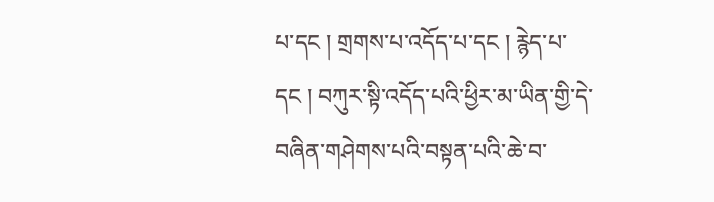པ་དང ། གྲགས་པ་འདོད་པ་དང ། རྙེད་པ་དང ། བཀུར་སྟི་འདོད་པའི་ཕྱིར་མ་ཡིན་གྱི་དེ་བཞིན་གཤེགས་པའི་བསྟན་པའི་ཆེ་བ་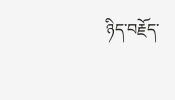ཉིད་བརྗོད་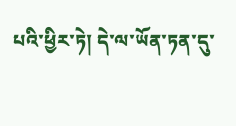པའི་ཕྱིར་ཏེ། དེ་ལ་ཡོན་ཏན་དུ་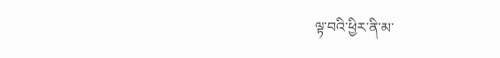ལྟ་བའི་ཕྱིར་ནི་མ་